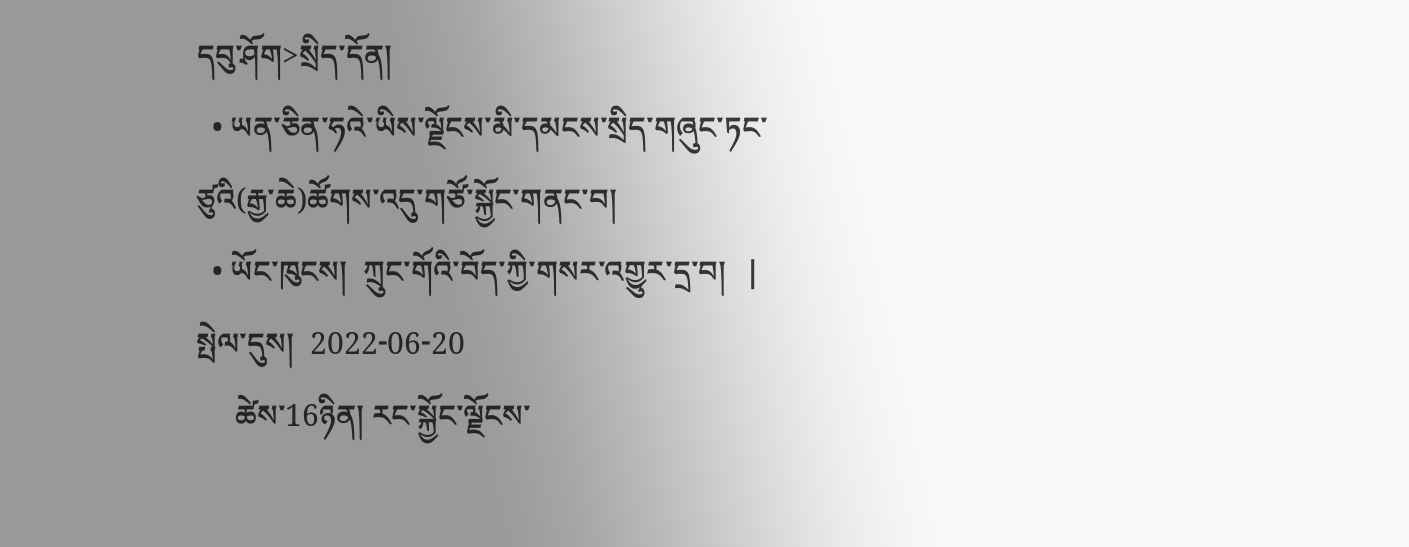དབུ་ཤོག>སྲིད་དོན།
  • ཡན་ཅིན་ཧའེ་ཡིས་ལྗོངས་མི་དམངས་སྲིད་གཞུང་ཏང་ཙུའི(རྒྱ་ཆེ)ཚོགས་འདུ་གཙོ་སྐྱོང་གནང་བ།
  • ཡོང་ཁུངས།  ཀྲུང་གོའི་བོད་ཀྱི་གསར་འགྱུར་དྲ་བ།   |     སྤེལ་དུས།  2022-06-20
     ཚེས་16ཉིན། རང་སྐྱོང་ལྗོངས་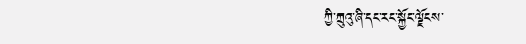ཀྱི་ཀྲུའུ་ཞི་དང་རང་སྐྱོང་ལྗོངས་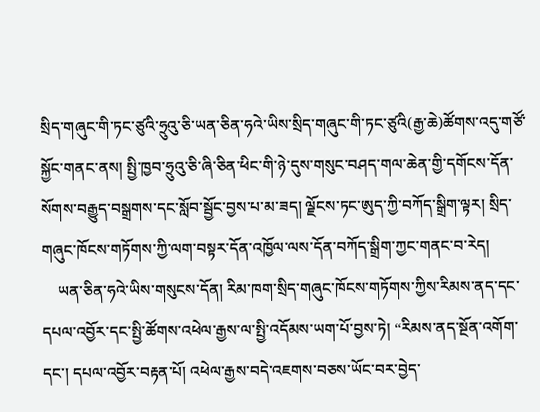སྲིད་གཞུང་གི་ཏང་ཙུའི་ཧྲུའུ་ཅི་ཡན་ཅིན་ཧའེ་ཡིས་སྲིད་གཞུང་གི་ཏང་ཙུའི(རྒྱ་ཆེ)ཚོགས་འདུ་གཙོ་སྐྱོང་གནང་ནས། སྤྱི་ཁྱབ་ཧྲུའུ་ཅི་ཞི་ཅིན་ཕིང་གི་ཉེ་དུས་གསུང་བཤད་གལ་ཆེན་གྱི་དགོངས་དོན་སོགས་བརྒྱུད་བསྒྲགས་དང་སློབ་སྦྱོང་བྱས་པ་མ་ཟད། ལྗོངས་ཏང་ཨུད་ཀྱི་བཀོད་སྒྲིག་ལྟར། སྲིད་གཞུང་ཁོངས་གཏོགས་ཀྱི་ལག་བསྟར་དོན་འཁྱོལ་ལས་དོན་བཀོད་སྒྲིག་ཀྱང་གནང་བ་རེད།
    ཡན་ཅིན་ཧའེ་ཡིས་གསུངས་དོན། རིམ་ཁག་སྲིད་གཞུང་ཁོངས་གཏོགས་ཀྱིས་རིམས་ནད་དང་དཔལ་འབྱོར་དང་སྤྱི་ཚོགས་འཕེལ་རྒྱས་ལ་སྤྱི་འདོམས་ཡག་པོ་བྱས་ཏེ། “རིམས་ནད་སྔོན་འགོག་དང་། དཔལ་འབྱོར་བརྟན་པོ། འཕེལ་རྒྱས་བདེ་འཇགས་བཅས་ཡོང་བར་བྱེད་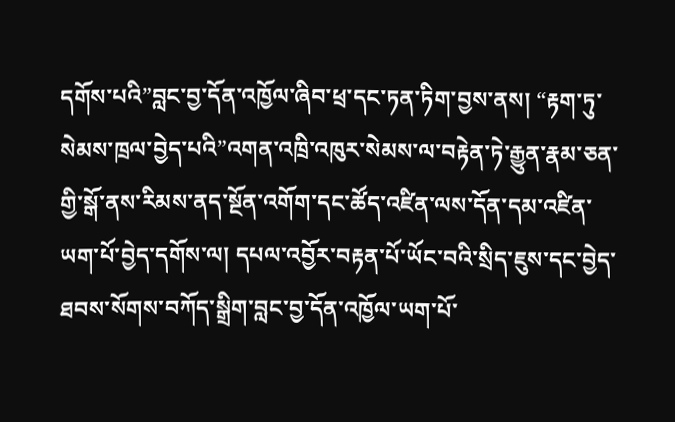དགོས་པའི”བླང་བྱ་དོན་འཁྱོལ་ཞིབ་ཕྲ་དང་ཏན་ཏིག་བྱས་ནས། “རྟག་ཏུ་སེམས་ཁྲལ་བྱེད་པའི”འགན་འཁྲི་འཁུར་སེམས་ལ་བརྟེན་ཏེ་རྒྱུན་རྣམ་ཅན་གྱི་སྒོ་ནས་རིམས་ནད་སྔོན་འགོག་དང་ཚོད་འཛིན་ལས་དོན་དམ་འཛིན་ཡག་པོ་བྱེད་དགོས་ལ། དཔལ་འབྱོར་བརྟན་པོ་ཡོང་བའི་སྲིད་ཇུས་དང་བྱེད་ཐབས་སོགས་བཀོད་སྒྲིག་བླང་བྱ་དོན་འཁྱོལ་ཡག་པོ་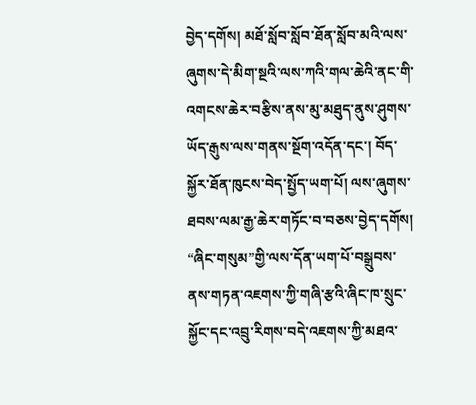བྱེད་དགོས། མཐོ་སློབ་སློབ་ཐོན་སློབ་མའི་ལས་ཞུགས་དེ་མིག་སྔའི་ལས་ཀའི་གལ་ཆེའི་ནང་གི་འགངས་ཆེར་བརྩིས་ནས་མུ་མཐུད་ནུས་ཤུགས་ཡོད་རྒུས་ལས་གནས་སྔོག་འདོན་དང་། བོད་སྐྱོར་ཐོན་ཁུངས་བེད་སྤྱོད་ཡག་པོ། ལས་ཞུགས་ཐབས་ལམ་རྒྱ་ཆེར་གཏོང་བ་བཅས་བྱེད་དགོས། “ཞིང་གསུམ”གྱི་ལས་དོན་ཡག་པོ་བསྒྲུབས་ནས་གཏན་འཇགས་ཀྱི་གཞི་རྩའི་ཞིང་ཁ་སྲུང་སྐྱོང་དང་འབྲུ་རིགས་བདེ་འཇགས་ཀྱི་མཐའ་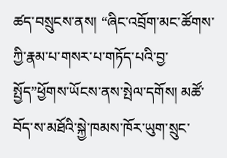ཚད་བསྲུངས་ནས། “ཞིང་འབྲོག་མང་ཚོགས་ཀྱི་རྣམ་པ་གསར་པ་གཏོད་པའི་བྱ་སྤྱོད”ཕྱོགས་ཡོངས་ནས་སྤེལ་དགོས། མཚོ་བོད་ས་མཐོའི་སྐྱེ་ཁམས་ཁོར་ཡུག་སྲུང་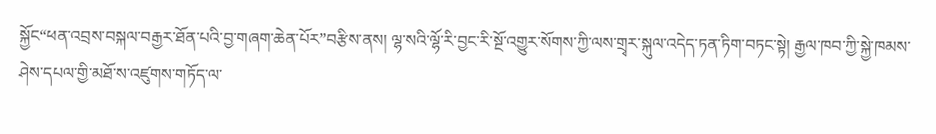སྐྱོང“ཕན་འབྲས་བསྐལ་བརྒྱར་ཐོན་པའི་བྱ་གཞག་ཆེན་པོར”བརྩིས་ནས། ལྷ་སའི་ལྷོ་རི་བྱང་རི་སྔོ་འགྱུར་སོགས་ཀྱི་ལས་གྲྭར་སྐུལ་འདེད་ཏན་ཏིག་བཏང་སྟེ། རྒྱལ་ཁབ་ཀྱི་སྐྱེ་ཁམས་ཤེས་དཔལ་གྱི་མཐོ་ས་འཛུགས་གཏོད་ལ་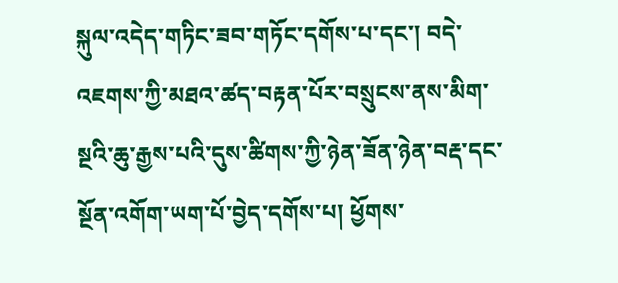སྐུལ་འདེད་གཏིང་ཟབ་གཏོང་དགོས་པ་དང་། བདེ་འཇགས་ཀྱི་མཐའ་ཚད་བརྟན་པོར་བསྲུངས་ནས་མིག་སྔའི་ཆུ་རྒྱས་པའི་དུས་ཚིགས་ཀྱི་ཉེན་ཟོན་ཉེན་བརྡ་དང་སྔོན་འགོག་ཡག་པོ་བྱེད་དགོས་པ། ཕྱོགས་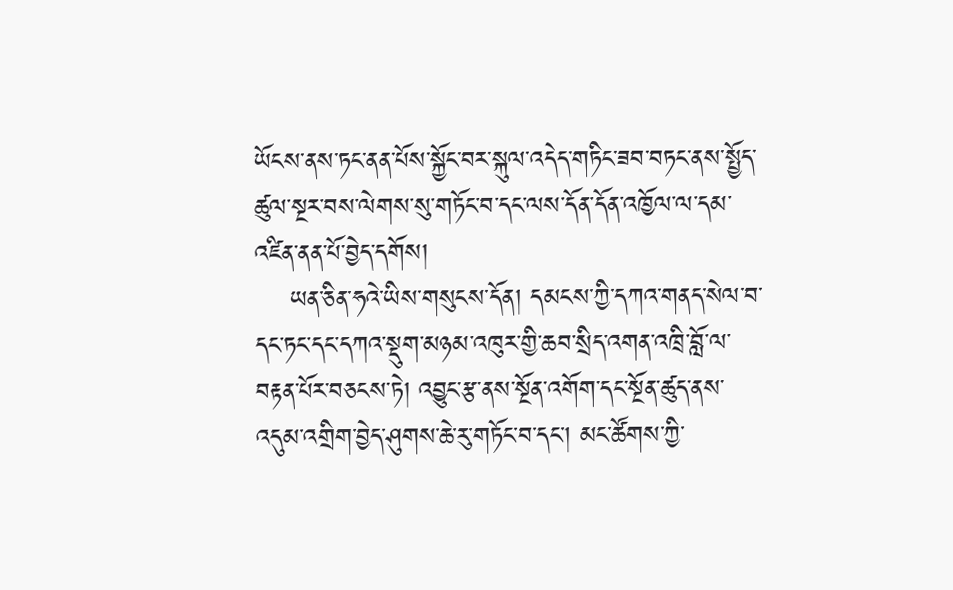ཡོངས་ནས་ཏང་ནན་པོས་སྐྱོང་བར་སྐུལ་འདེད་གཏིང་ཟབ་བཏང་ནས་སྤྱོད་ཚུལ་སྔར་བས་ལེགས་སུ་གཏོང་བ་དང་ལས་དོན་དོན་འཁྱོལ་ལ་དམ་འཛིན་ནན་པོ་བྱེད་དགོས།
    ཡན་ཅིན་ཧའེ་ཡིས་གསུངས་དོན། དམངས་ཀྱི་དཀའ་གནད་སེལ་བ་དང་ཏང་དང་དཀའ་སྡུག་མཉམ་འཁུར་གྱི་ཆབ་སྲིད་འགན་འཁྲི་བློ་ལ་བརྟན་པོར་བཅངས་ཏེ། འབྱུང་རྩ་ནས་སྔོན་འགོག་དང་སྔོན་ཚུད་ནས་འདུམ་འགྲིག་བྱེད་ཤུགས་ཆེ་རུ་གཏོང་བ་དང་། མང་ཚོགས་ཀྱི་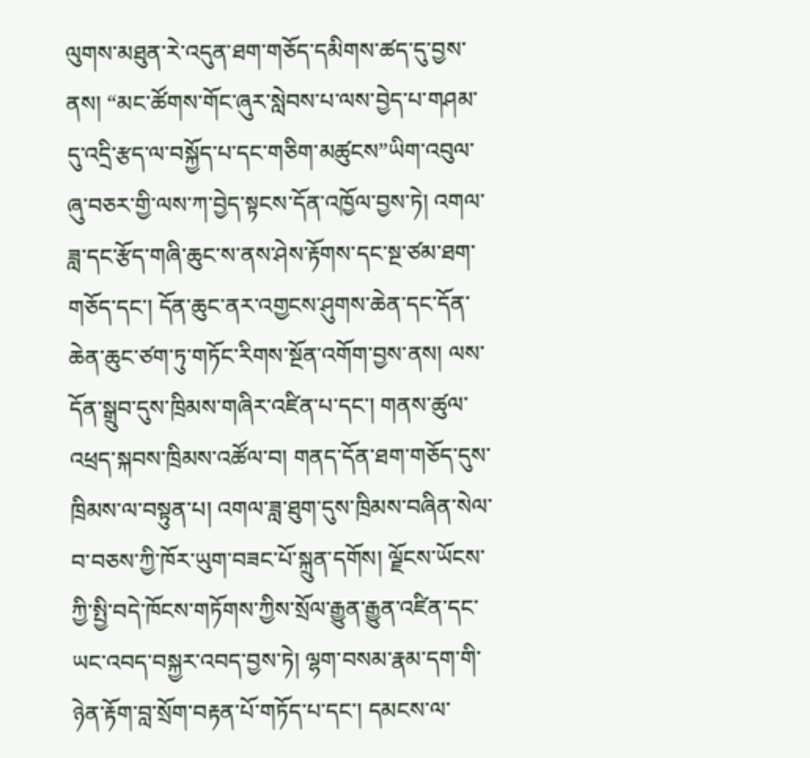ལུགས་མཐུན་རེ་འདུན་ཐག་གཅོད་དམིགས་ཚད་དུ་བྱས་ནས། “མང་ཚོགས་གོང་ཞུར་སླེབས་པ་ལས་བྱེད་པ་གཤམ་དུ་འདྲི་རྩད་ལ་བསྐྱོད་པ་དང་གཅིག་མཚུངས”ཡིག་འབུལ་ཞུ་བཅར་གྱི་ལས་ཀ་བྱེད་སྟངས་དོན་འཁྱོལ་བྱས་ཏེ། འགལ་ཟླ་དང་རྩོད་གཞི་ཆུང་ས་ནས་ཤེས་རྟོགས་དང་སྔ་ཙམ་ཐག་གཅོད་དང་། དོན་ཆུང་ནར་འགྱངས་ཤུགས་ཆེན་དང་དོན་ཆེན་ཆུང་ཙག་ཏུ་གཏོང་རིགས་སྔོན་འགོག་བྱས་ནས། ལས་དོན་སྒྲུབ་དུས་ཁྲིམས་གཞིར་འཛིན་པ་དང་། གནས་ཚུལ་འཕྲད་སྐབས་ཁྲིམས་འཚོལ་བ། གནད་དོན་ཐག་གཅོད་དུས་ཁྲིམས་ལ་བསྟུན་པ། འགལ་ཟླ་ཐུག་དུས་ཁྲིམས་བཞིན་སེལ་བ་བཅས་ཀྱི་ཁོར་ཡུག་བཟང་པོ་སྐྲུན་དགོས། ལྗོངས་ཡོངས་ཀྱི་སྤྱི་བདེ་ཁོངས་གཏོགས་ཀྱིས་སྲོལ་རྒྱུན་རྒྱུན་འཛིན་དང་ཡང་འབད་བསྐྱར་འབད་བྱས་ཏེ། ལྷག་བསམ་རྣམ་དག་གི་ཉེན་རྟོག་བླ་སྲོག་བརྟན་པོ་གཏོད་པ་དང་། དམངས་ལ་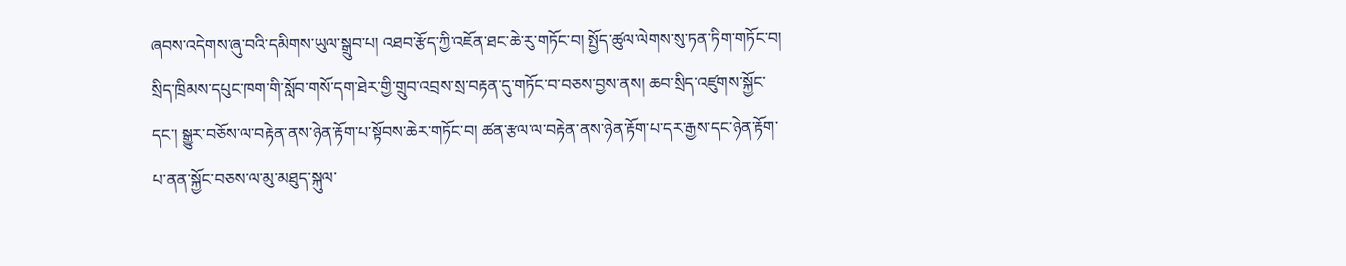ཞབས་འདེགས་ཞུ་བའི་དམིགས་ཡུལ་སྒྲུབ་པ། འཐབ་རྩོད་ཀྱི་འཇོན་ཐང་ཆེ་རུ་གཏོང་བ། སྤྱོད་ཚུལ་ལེགས་སུ་ཏན་ཏིག་གཏོང་བ། སྲིད་ཁྲིམས་དཔུང་ཁག་གི་སློབ་གསོ་དག་ཐེར་གྱི་གྲུབ་འབྲས་སྲ་བརྟན་དུ་གཏོང་བ་བཅས་བྱས་ནས། ཆབ་སྲིད་འཛུགས་སྐྱོང་དང་། སྒྱུར་བཅོས་ལ་བརྟེན་ནས་ཉེན་རྟོག་པ་སྟོབས་ཆེར་གཏོང་བ། ཚན་རྩལ་ལ་བརྟེན་ནས་ཉེན་རྟོག་པ་དར་རྒྱས་དང་ཉེན་རྟོག་པ་ནན་སྐྱོང་བཅས་ལ་མུ་མཐུད་སྐུལ་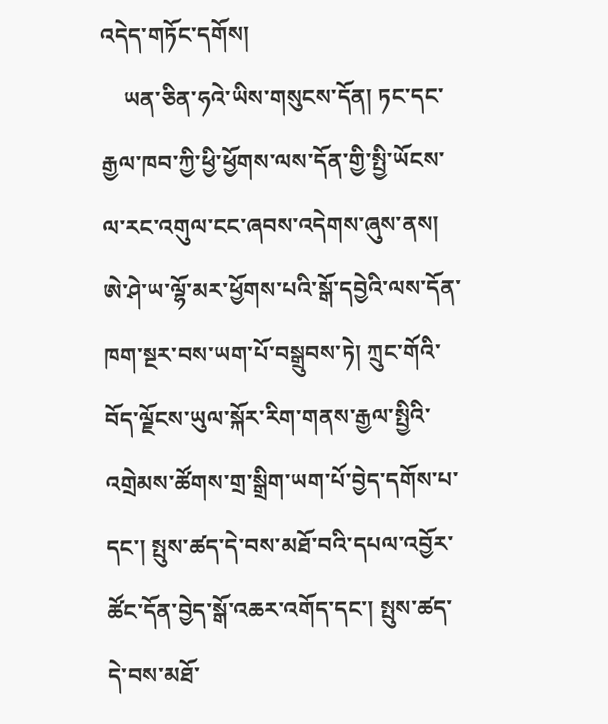འདེད་གཏོང་དགོས།
    ཡན་ཅིན་ཧའེ་ཡིས་གསུངས་དོན། ཏང་དང་རྒྱལ་ཁབ་ཀྱི་ཕྱི་ཕྱོགས་ལས་དོན་གྱི་སྤྱི་ཡོངས་ལ་རང་འགུལ་ངང་ཞབས་འདེགས་ཞུས་ནས། ཨེ་ཤེ་ཡ་ལྷོ་མར་ཕྱོགས་པའི་སྒོ་དབྱེའི་ལས་དོན་ཁག་སྔར་བས་ཡག་པོ་བསྒྲུབས་ཏེ། ཀྲུང་གོའི་བོད་ལྗོངས་ཡུལ་སྐོར་རིག་གནས་རྒྱལ་སྤྱིའི་འགྲེམས་ཚོགས་གྲ་སྒྲིག་ཡག་པོ་བྱེད་དགོས་པ་དང་། སྤུས་ཚད་དེ་བས་མཐོ་བའི་དཔལ་འབྱོར་ཚོང་དོན་བྱེད་སྒོ་འཆར་འགོད་དང་། སྤུས་ཚད་དེ་བས་མཐོ་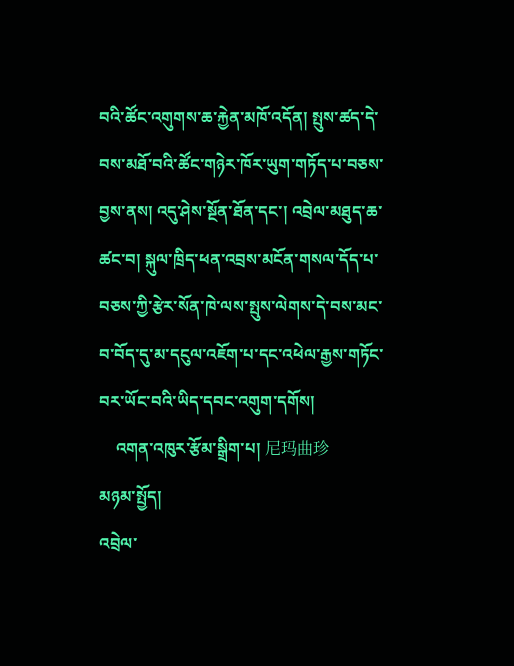བའི་ཚོང་འགུགས་ཆ་རྐྱེན་མཁོ་འདོན། སྤུས་ཚད་དེ་བས་མཐོ་བའི་ཚོང་གཉེར་ཁོར་ཡུག་གཏོད་པ་བཅས་བྱས་ནས། འདུ་ཤེས་སྔོན་ཐོན་དང་། འབྲེལ་མཐུད་ཆ་ཚང་བ། སྐུལ་ཁྲིད་ཕན་འབྲས་མངོན་གསལ་དོད་པ་བཅས་ཀྱི་རྩེར་སོན་ཁེ་ལས་སྤུས་ལེགས་དེ་བས་མང་བ་བོད་དུ་མ་དངུལ་འཇོག་པ་དང་འཕེལ་རྒྱས་གཏོང་བར་ཡོང་བའི་ཡིད་དབང་འགུག་དགོས།
    འགན་འཁུར་རྩོམ་སྒྲིག་པ། 尼玛曲珍
མཉམ་སྤྱོད།
འབྲེལ་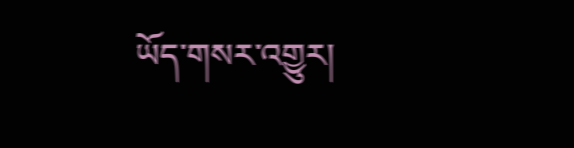ཡོད་གསར་འགྱུར།